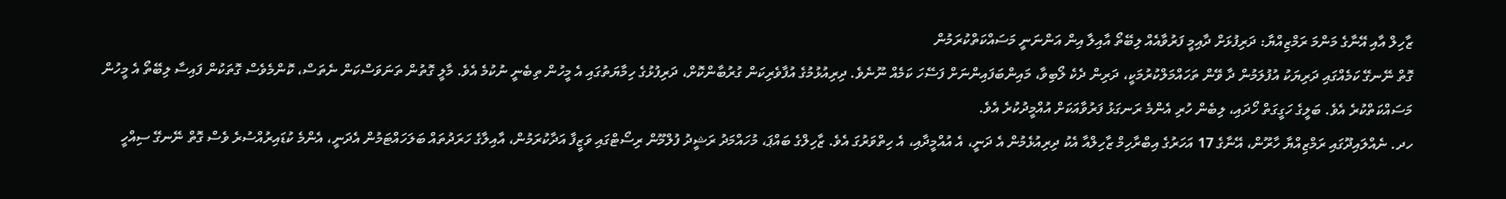ޒާހިލް އާއި އޭނާގެ މަންމަ ރަމްޒިއްޔާ: ދަރިފުޅަށް ދާއިމީ ފަރުވާއެއް ލިބޭތޯ އާއިލާ އިން އަންނަނީ މަސައްކަތްކުރަމުން
ގޮތް ނޭނގޭ ކަމެއްގައި ދަރިޔަކު އުފުލަމުން ދާ ވޭން ތަހައްމަލްކުރުމަކީ، ދަރިން ދެކެ ލޯބިވާ، މައިންބަފައިންނަށް ފަސޭހަ ކަމެއް ނޫނެވެ. ދިރިއުޅުމުގެ އުފާވެރިކަން ގުރުބާންކޮށް، ދަރިފުޅުގެ ހިމާޔަތުގައި އެ މީހުން ތިބެނީ ނުކުމެ އެވެ. މާލީ ގޮތުން ތަނަވަސްކަން ނެތަސް، ކޮންމެވެސް ގޮތަކުން ފައިސާ ލިބޭތޯ އެ މީހުން މަސައްކަތްކުރެ އެވެ. ބަލީގެ ހަގީގަތް ހޯދައި، ލިބެން ހުރި އެންމެ ރަނގަޅު ފަރުވާއަކަށް އުއްމީދުކުރެ އެވެ.
ހދ. ނެއްލައިދޫގައި ރަމްޒިއްޔާ ހާރޫން، އޭނާގެ 17 އަހަރުގެ އިބްރާހިމް ޒާހިލްއާ އެކު ދިރިއުޅެމުން އެ ދަނީ، އެ އުއްމީދާއި، އެ ހިތްވަރުގަ އެވެ. ޒާހިލްގެ ބައްޕަ، މުހައްމަދު ރަޝީދު ފުލްމޫން ރިސޯޓްގައި ވަޒީފާ އަދާކުރަމުން، އާއިލާގެ ހަރަދުތައް ބަލަހައްޓަމުން އެދަނީ، އެންމެ ކުޑައިރުއްސުރެ ވެސް ގޮތް ނޭނގޭ ސިއްހީ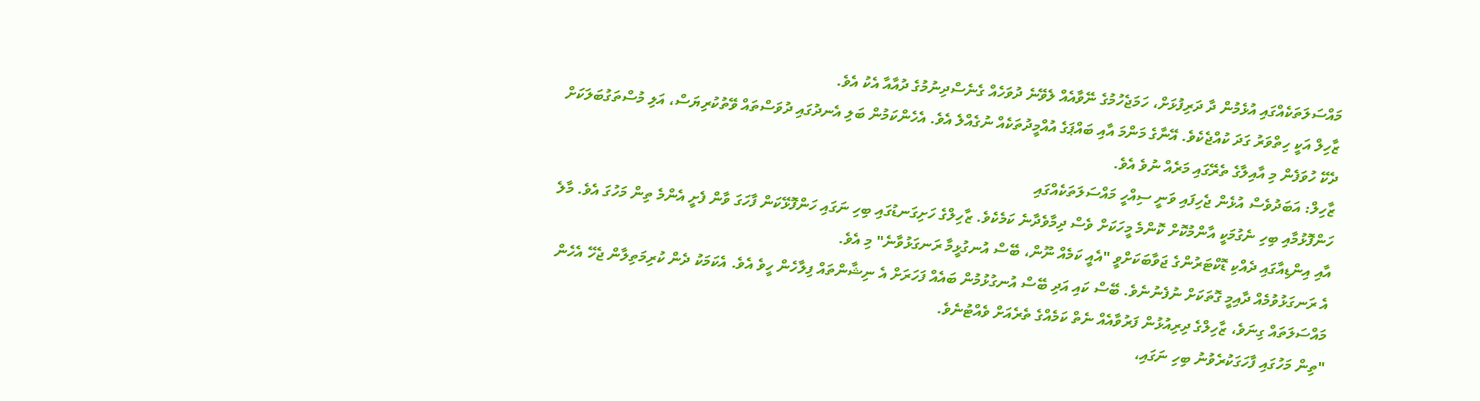މައްސަލަތަކެއްގައި އުޅެމުން ދާ ދަރިފުޅަށް، ހަމަޖެހުމުގެ ނޭވާއެއް ލެވޭނެ ދުވަހެއް ގެނެސްދިނުމުގެ ދުއާއާ އެކު އެވެ.
ޒާހިލް އަކީ ހިތްވަރު ގަދަ ކުއްޖެކެވެ. އޭނާގެ މަންމަ އާއި ބައްޕަގެ އުއްމީދުތަކެއް ނުގެއްލެ އެވެ. އެހެންކަމުން ބަލި އެނދުގައި ދުވަސްތައް ވޭތުކުރިޔަސް، އަލި މުސްތަގުބަލަކަށް ދެކޭ ހުވަފެން މި އާއިލާގެ ތެރޭގައި މަރެއް ނުވެ އެވެ.
ޒާހިލް: އަބަދުވެސް އުޅެން ޖެހިފައި ވަނީ ސިއްހީ މައްސަލަތަކެއްގައި
ހަންފޮޅުމާއި ބިހި ނެގުމަކީ އާންމުކޮށް ކޮންމެ މީހަކަށް ވެސް ދިމާވެދާނެ ކަމެކެވެ. ޒާހިލްގެ ހަށިގަނޑުގައި ބިހި ނަގައި ހަންފޮޅޭކަން ފާހަގަ ވާން ފެށީ އެންމެ ތިން މަހުގަ އެވެ. މާލެ އާއި އިންޑިއާގައި ދެއްކި ޑޮކްޓަރުންގެ ޖަވާބަކަށްވީ "އެއީ ކަމެއް ނޫން، ބޭސް އުނގުޅީމާ ރަނގަޅުވާނެ" މި އެވެ.
އެ ރަނގަޅުވުމެއް ދާއިމީ ގޮތަކަށް ނުފެނުނެވެ. ބޭސް ކައި އަދި ބޭސް އުނގުޅުމުން ބައެއް ފަހަރަށް އެ ނިޝާންތައް ފިލާހެން ހީވެ އެވެ. އެކަމަކު ދެން ކުރިމަތިލާން ޖެހޭ އެހެން މައްސަލަތައް ގިނަވެ، ޒާހިލްގެ ދިރިއުޅުން ފަރުވާއެއް ނެތް ކަމެއްގެ ތެރެއަށް ވެއްޓުނެވެ.
"ތިން މަހުގައި ފާހަގަކުރެވުނު ބިހި ނަގައި،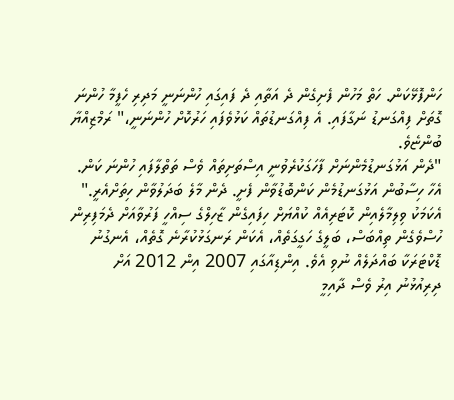ހަންފޮޅޭކަން. ހަތް މަހުން ފެށިގެން ދެ އަތާއި ދެ ފައިގައި ހުންނަނީ މަދިރި ހެފީމާ ހުންނަ ގޮތަށް ފިއްގަނޑު ނަގާފައި. އެ ފިއްގަނޑުތައް ކަޅުވެފައި ހަރުކޮށް ހުންނަނީ،" ރަމްޒިއްޔާ ބުންޏެވެ.
"ދެން އަޅުގަނޑުމެންނަށް ފާހަގަކުރެވުނީ އިސްތަށިތައް ވެސް ތަތްލާފައި ހުންނަ ކަން. އެހާ ހިސާބުން އަޅުގަނޑުމެން ކަންބޮޑުވާން ފެށީ. ދެން މާލެ ބަދަލުވާން ހިތަށްއެރީ."
އެކަމަކު ވިލިމާލެއިން ކޮޓަރިއެއް ކުއްޔަށް ހިފައިގެން ޒާހިލްގެ ސިއްހީ ފަރުވާއަށް ދެމަފިރިން ހުސްވެގެން ތިއްބަސް، ބަލީގެ ހަގީގަތެއް، އެކަން ރަނގަޅުކުރާނެ ގޮތެއް، އެނގުނު ޑޮކްޓަރަކާ ބައްދަލެއް ނުވި އެވެ. އިންޑިއާގައި 2007 އިން 2012 އަށް ދިރިއުޅުނު އިރު ވެސް ދާއިމީ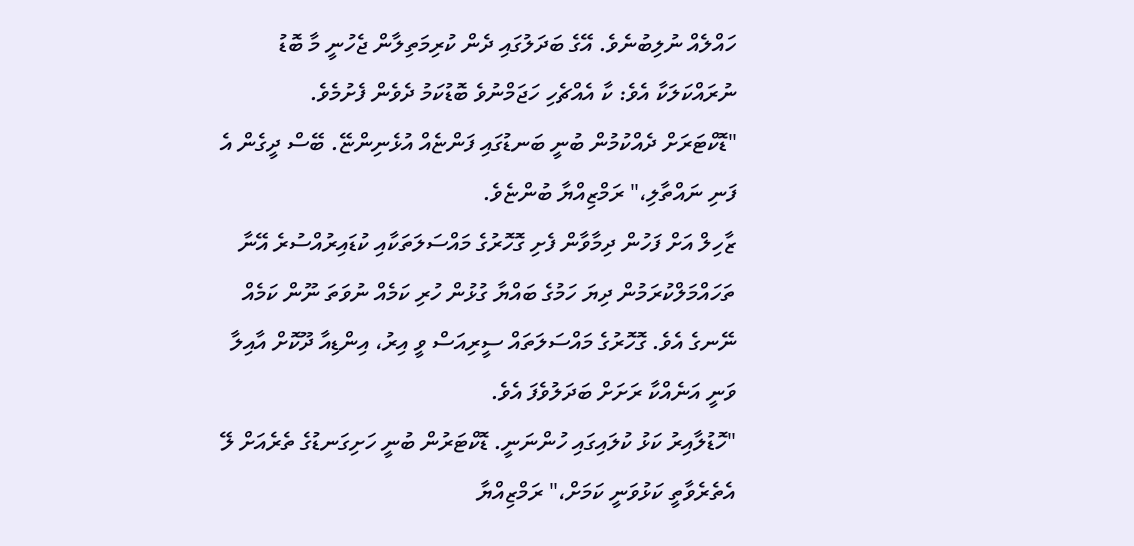ހައްލެއް ނުލިބުނެވެ. އޭގެ ބަދަލުގައި ދެން ކުރިމަތިލާން ޖެހުނީ މާ ބޮޑު ނުރައްކަލަކާ އެވެ: ކާ އެއްޗެހި ހަޖަމްނުވެ ބޮޑުކަމު ދެވެން ފެށުމެވެ.
"ޑޮކްޓަރަށް ދެއްކުމުން ބުނީ ބަނޑުގައި ފަންޏެއް އުޅެނިންޏޭ. ބޭސް ދީގެން އެ ފަނި ނައްތާލި،" ރަމްޒިއްޔާ ބުންޏެވެ.
ޒާހިލް އަށް ފަހުން ދިމާވާން ފެށި ގޮހޮރުގެ މައްސަލަތަކާއި ކުޑައިރުއްސުރެ އޭނާ ތަހައްމަލްކުރަމުން ދިޔަ ހަމުގެ ބައްޔާ ގުޅުން ހުރި ކަމެއް ނުވަތަ ނޫން ކަމެއް ނޭނގެ އެވެ. ގޮހޮރުގެ މައްސަލަތައް ސީރިއަސް ވީ އިރު، އިންޑިއާ ދޫކޮށް އާއިލާ ވަނީ އަނެއްކާ ރަށަށް ބަދަލުވެފަ އެވެ.
"ހޮޑުލާއިރު ކަޅު ކުލައިގައި ހުންނަނީ. ޑޮކްޓަރުން ބުނީ ހަށިގަނޑުގެ ތެރެއަށް ލޭ އެތެރެވާތީ ކަޅުވަނީ ކަމަށް،" ރަމްޒިއްޔާ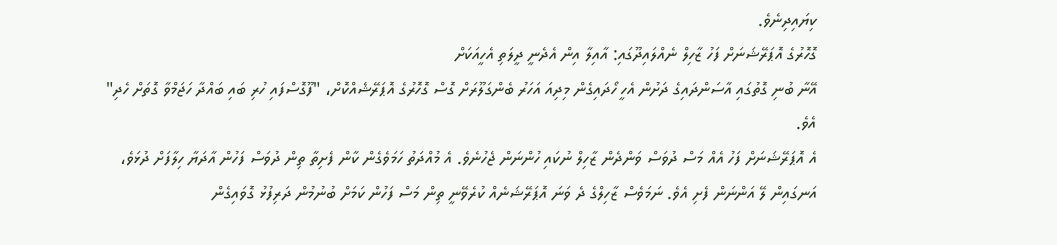ކިޔައިދިނެވެ.
ގޮހޮރުގެ އޮޕަރޭޝަނަށް ފަހު ޒާހިލް ނެއްލައިދޫގައި: އާއިލާ އިން އެދެނީ ދީލަތި އެހީއަކަށް
އޭނާ ބުނި ގޮތުގައި އާސަންދައިގެ ދަށުން އެހީ ހޯދައިގެން މިދިއަ އަހަރު ބެންގަލޫރަށް ގޮސް ގޮހޮރުގެ އޮޕަރޭޝެއްކޮށް، "ފޫގޮސްފައި ހުރި ބައި ބައްދާ ހަޖަމްވާ ގޮތަށް ހެދި" އެވެ.
އެ އޮޕަރޭޝަނަށް ފަހު އެއް މަސް ދުވަސް ވަންދެން ޒާހިލް ނުކައި ހުންނަން ޖެހުނެވެ. އެ މުއްދަތު ހަމަވެގެން ކާން ފެށިތާ ތިން ދުވަސް ފަހުން އާދަޔާ ހިލާފަށް ދުޅަވެ، އަނގައިން ލޭ އަންނަން ފެށި އެވެ. ނަމަވެސް ޒާހިލްގެ ދެ ވަނަ އޮޕަރޭޝަނެއް ކުރެވޭނީ ތިން މަސް ފަހުން ކަމަށް ބުނުމުން ދަރިފުޅު ގޮވައިގެން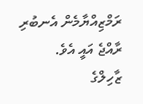ރަމްޒިއްޔާމެން އެނބުރި ރާއްޖެ އައީ އެވެ.
ޒާހިލްގެ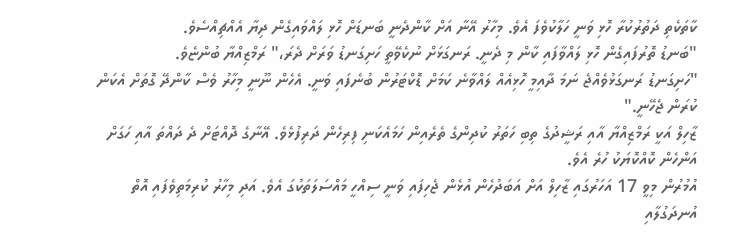ކާތަކެތި ދަތުރުކުރާ ހޮޅި ވަނީ ހަލާކުވެފަ އެވެ. މިހާރު އޭނާ އަށް ކާންދެނީ ބަނޑަށް ހޮޅި ލައްވައިގެން ދިޔާ އެއްޗިއްސެވެ.
"ބަނޑު ތޮރުފައިގެން ހޮޅި ލައްވާފައި ކާން މި ދެނީ. ރަނގަޅަށް ނުކެވޭތީ ހަށިގަނޑު ވަރަށް ދެރަ،" ރަމްޒިއްޔާ ބުންޏެވެ.
"ހަށިގަނޑު ރަނގަޅުވެއްޖެ ނަމަ ދާއިމީ ހޮޅިއެއް ލައްވާނެ ކަމަށް ޑޮކްޓަރުން ބުނެފައި ވަނީ. އެހެން ނޫނީ މިހާރު ވެސް ކާންދޭ ގޮތަށް އެކަން ކުރަން ޖެހޭނީ."
ޒާހިލް އަކީ ރަމްޒިއްޔާ އާއި ރަޝީދުގެ ތިބި ހަތަރު ކުދިންގެ ތެރެއިން ހަމައެކަނި ފިރިހެން ދަރިފުޅެވެ. އޭނާގެ ދޮއްޓަށް ދެ ދައްތަ އާއި ހަގަށް އަންހެން ކޮއްކޮޔަކު ހުރެ އެވެ.
އުމުރުން މިވީ 17 އަހަރުގައި ޒާހިލް އަށް އަބަދުހެން އުޅެން ޖެހިފައި ވަނީ ސިއްހީ މައްސަލަތަކުގަ އެވެ. އަދި މިހާރު ކުރިމަތިވެފައި އޮތް އުނދަގުލާއި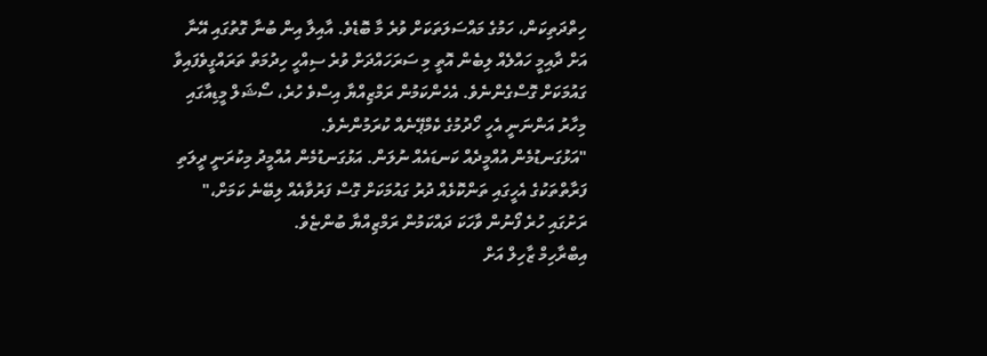ހިތްދަތިކަން، ހަމުގެ މައްސަލަތަކަށް ވުރެ މާ ބޮޑެވެ. އާއިލާ އިން ބުނާ ގޮތުގައި އޭނާ އަށް ދާއިމީ ހައްލެއް ލިބެން އޮތީ މި ސަރަހައްދަށް ވުރެ ސިއްހީ ހިދުމަތް ތަރައްގީވެފައިވާ ގައުމަކަށް ގޮސްގެންނެވެ. އެހެންކަމުން ރަމްޒިއްޔާ އިސްވެ ހުރެ، ސޯޝަލް މީޑިއާގައި މިހާރު އަންނަނީ އެހީ ހޯދުމުގެ ކެމްޕޭނެއް ކުރަމުންނެވެ.
"އަޅުގަނޑުމެން އުއްމީދެއް ކަނޑައެއް ނުލަން. އަޅުގަނޑުމެން އުއްމީދު މިކުރަނީ ދީލަތި ފަރާތްތަކުގެ އެހީގައި ތަންކޮޅެއް ދުރު ގައުމަކަށް ގޮސް ފަރުވާއެއް ލިބޭނެ ކަމަށް،" ރަށުގައި ހުރެ ފޯނުން ވާހަކަ ދައްކަމުން ރަމްޒިއްޔާ ބުންޏެވެ.
އިބްރާހިމް ޒާހިލް އަށް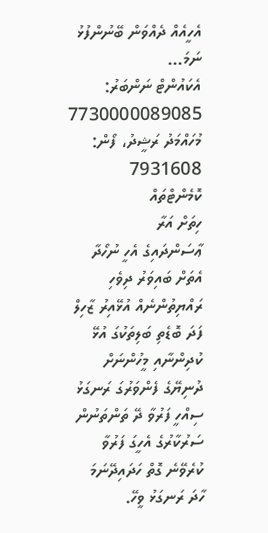އެހީއެއް ދެއްވަން ބޭނުންފުޅު ނަމަ...
އެކައުންޓް ނަންބަރު: 7730000089085
މުހައްމަދު ރަޝީދު، ފޯން: 7931608
ކޮމެންޓްތައް
ހިތަށް އަރާ
ޢާސަންދައިގެ އެހީ ނުހޯދާ އެތަށް ބައިވަރު ދިވެހި ރައްޔިތުންނެއް އުޅޭއިރު ޒާހިލް ފަދަ ބޮޑެތި ބަލިތަކުގަ އުޅޭ ކުދިންނާއި މީހުންނަށް ދުނިޔޭގެ ފެންވަރުގަ ރަނގަޅު ސިއްހީ ފަރުވާ ދޭ ތަންތަނުން ސަރުކާރުގެ އެހީގަ ފަރުވާ ކުރެވޭނެ ގޮތް ހަދައިދޭނަމަ ހާދަ ރަނގަޅު ވީހޭ.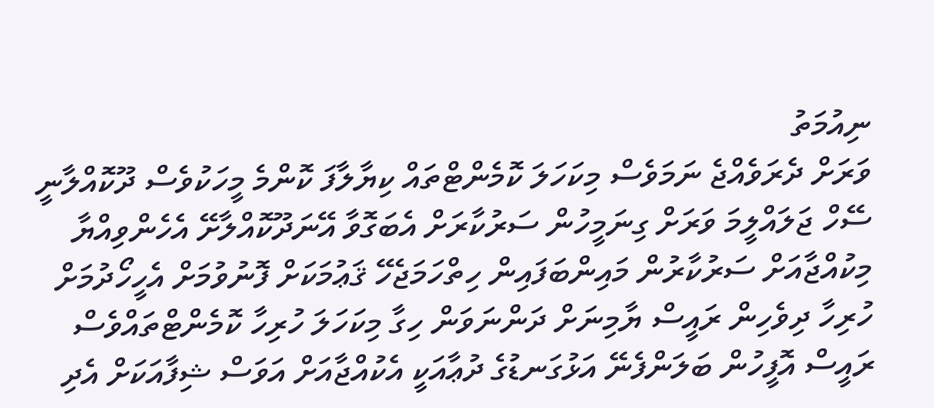ނިއުމަތު
ވަރަށް ދެރަވެއްޖެ ނަމަވެސް މިކަހަލަ ކޮމެންޓްތައް ކިޔާލާފަ ކޮންމެ މީހަކުވެސް ދޫކޮއްލާނީ ސޭހް ޖަލައްލީމަ ވަރަށް ގިނަމީހުން ސަރުކާރަށް އެބަގޮވާ އޭނަދޫކޮއްލާށޭ އެހެންވިއްޔާ މިކުއްޖާއަށް ސަރުކާރުން މައިންބަފައިން ހިތްހަމަޖެހޭ ޤަޢުމަކަށް ފޮނުވުމަށް އެހީހޯދުމަށް ހުރިހާ ދިވެހިން ރައީސް ޔާމިނަށް ދަންނަވަން ހިގާ މިކަހަލަ ހުރިހާ ކޮމެންޓްތައްވެސް ރައީސް އޮފީހުން ބަލަންފެނޭ އަޅުގަނޑުގެ ދުޢާއަކީ އެކުއްޖާއަށް އަވަސް ޝިފާއަކަށް އެދި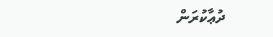ދުޢާކުރަން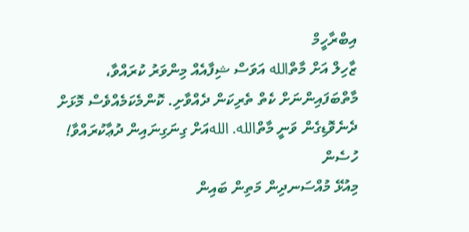އިބްރާހީމް
ޒާހިލް އަށް މާތްالله އަވަސް ޝިފާއެއް މިންވަރު ކުރައްވާ، މާތްބަފައިންނަށް ކެތް ތެރިކަން ދެއްވާށި. ކޮންމެކަމެއްވެސް މޮޅަށް ދެނެވޮޑިގެން ވަނީ މާތްالله. اللهއަށް ގިނަގިނައިން ދުޢާކުރައްވާ!
ހުސެން
މިއުޅޭ މުއްސަނދިން މަތިން ބައިން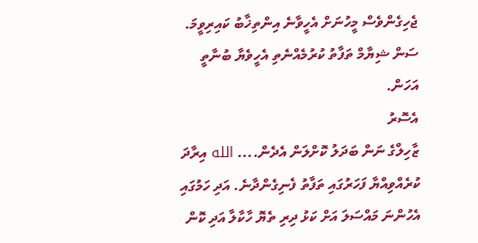ޖެހިގެންވެސް މީހުނަށް އެހީވާނެ އިންތިޚާބު ކައިރިވީމަ. ސަން ޝިޔާމް ތަފާތު ކުރުމެއްނެތި އެހީވެޔާ ބުނާތީ އަހަން.
އެސޮރު
ޒާހިލްގެ ނަން ބަދަލު ކޮށްލަން އެދެން.... الله އިރާދަ ކުރެއްވިއްޔާ ފަހަރުގައި ތަފާތު ފެނިގެންދާނެ. އަދި ހަމުގައި އެހުންނަ މައްސަލަ އަށް ކަޅު ދިރި ތެޔޮ ހާކާލާ އަދި ކޮން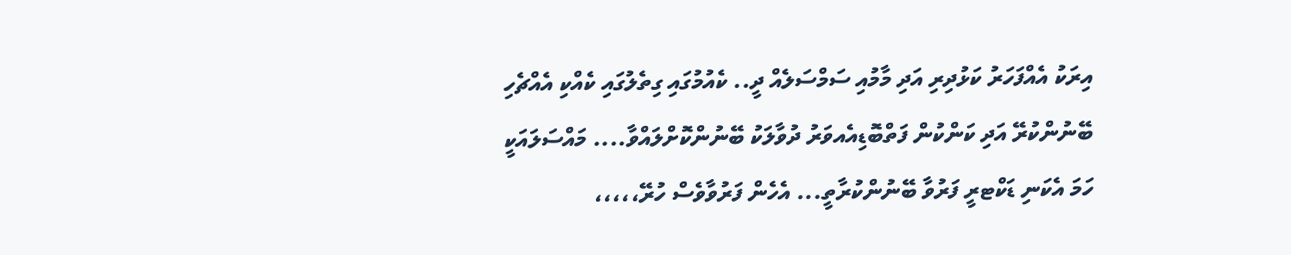އިރަކު އެއްފަހަރު ކަޅުދިރި އަދި މާމުއި ސަމްސަލެއް ދީ.. ކެއުމުގައި ގިތެލުގައި ކެއްކި އެއްޗެހި ބޭނުންކުރޭ އަދި ކަންކުން ފަތްބޮޑިއެއވަރު ދުވާލަކު ބޭނުންކޮށްލައްވާ.... މައްސަލައަކީ ހަމަ އެކަނި ޑަކްޓރީ ފަރުވާ ބޭނުންކުރާތީ... އެހެން ފަރުވާވެސް ހުރޭ،،،،،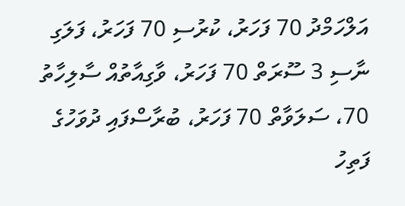އަލްހަމްދު 70 ފަހަރު، ކުރުސި 70 ފަހަރު، ފަލަގި ނާސި 3 ސޫރަތް 70 ފަހަރު، ވާގިއާތުއް ސާލިހާތު 70، ސަލަވާތް 70 ފަހަރު، ބުރާސްފައި ދުވަހުގެ ފަތިހު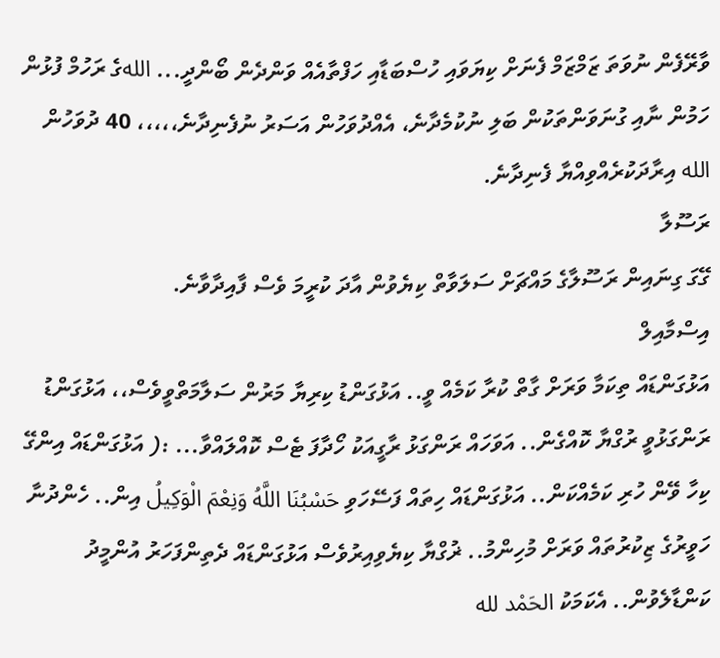ވާރޭފެން ނުވަތަ ޒަމްޒަމް ފެނަށް ކިޔަވައި ހުސްބަޑާއި ހަފްތާއެއް ވަންދެން ބޯންދީ... اللهގެ ރަހުމް ފުޅުން ހަމުން ނާއި ގުނަވަންތަކުން ބަލި ނުކުމެދާނެ، އެއްދުވަހުން އަސަރު ނުފެނިދާނެ،،،،، 40 ދުވަހުން الله އިރާދަކުރެއްވިއްޔާ ފެނިދާނެ.
ރަސޫލާ
ގޭގަ ގިނައިން ރަސޫލާގެ މައްޗަށް ސަލަވާތް ކިޔެވުން އާދަ ކުރީމަ ވެސް ފާއިދާވާނެ.
އިސްމާއިލް
އަޅުގަންޑައް ތިކަމާ ވަރަށް ގާތް ކުރާ ކަމެއް ވީ.. އަޅުގަންޑު ކިރިޔާ މަރުން ސަލާމަތްވީވެސް،، އަޅުގަންޑު ރަންގަޅުވީ ރުގްޔާ ކޮއްގެން.. އަވަހައް ރަންގަޅު ރާގީއަކު ހޯދާފަ ޓެސް ކޮއްލައްވާ... :( އަޅުގަންޑައް އިންގޭ ކިހާ ވޭން ހުރި ކަމެއްކަން.. އަޅުގަންޑައް ހިތައް ފަސޭހަވި حَسْبُنَا اللَّهُ وَنِعْمَ الْوَكِيلُ އިން.. ހެންދުނާ ހަވީރުގެ ޒިކުރުތައް ވަރަށް މުހިންމު.. ޜުގްޔާ ކިޔެވިއިރުވެސް އަޅުގަންޑައް ދެތިންފަހަރު އުންމީދު ކަންޑާލެވުން.. އެކަމަކު الحَمْد لله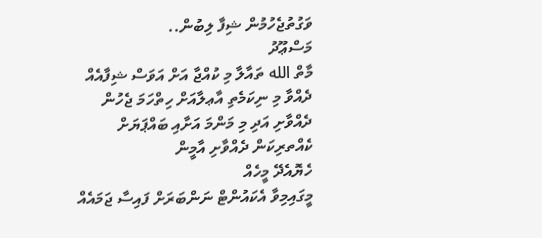ވަގުތުޖެހުމުން ޝިފާ ލިބުން..
މަސްޢޫދު
މާތް الله ތައާލާ މި ކުއްޖާ އަށް އަވަސް ޝިފާއެއް ދެއްވާ މި ނިކަމެތި އާޢލާއަށް ހިތްހަމަ ޖެހުން ދެއްވާށި އަދި މި މަންމަ އަށާއި ބައްޕަޔަށް ކެއްތރިކަން ދެއްވާށި އާމީން
ހެޔޮއެދޭ މީހެއް
މީގައިމިވާ އެކައުންޓް ނަންބަރަށް ފައިސާ ޖަމައެއް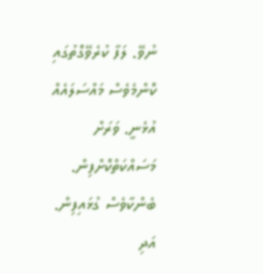ނުވޭ. ލަފާ ކުރެވޭގޮތުގައި ކޮންމެވެސް މައްސަލައެއް އުޅެނީ. ވަރަށް މަސައްކަތްކޮށްފިން. ބެންކާވެސް ގުޅައިފިން. އަދި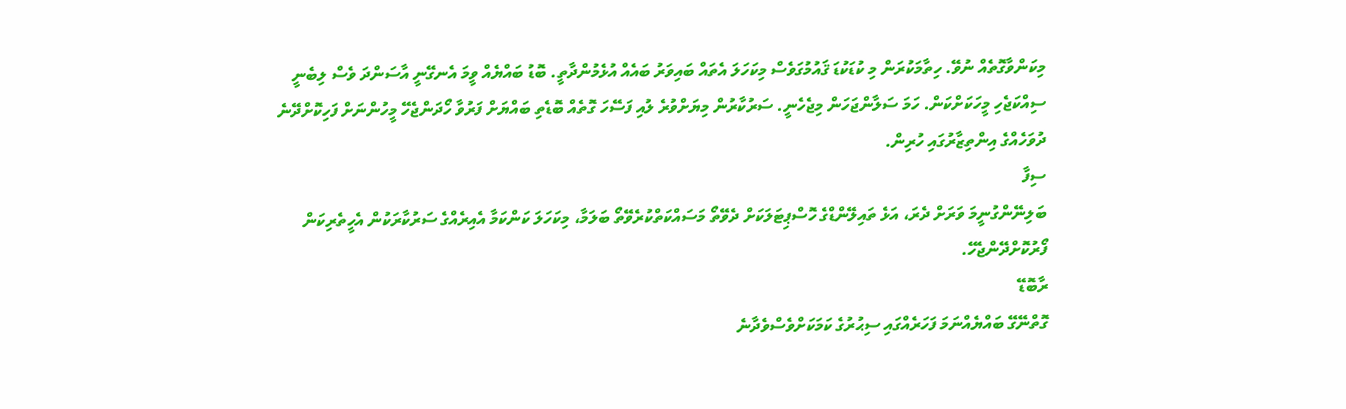މިކަންވާގޮތެއް ނުވޭ. ހިތާމަކުރަން މި ކުޑަކުޑަ ޤައުމުގަވެސް މިކަހަލަ އެތައް ބައިވަރު ބައެއް އުޅެމުންދާތީ. ބޮޑު ބައްޔެއް ވީމަ އެނގޭނީ އާސަންދަ ވެސް ލިބެނީ ސިއްކަޖެހި މީހަކަށްކަން. ހަމަ ސަލާންޖަހަން މިޖެހެނީ. ސަރުކާރުން މިޔަށްވުރެ ލުއި ފަސޭހަ ގޮތެއް ބޮޑެތި ބައްޔަށް ފަރުވާ ހޯދަންޖެހޭ މީހުންނަށް ފަހިކޮށްދޭނެ ދުވަހެއްގެ އިންތިޒާރުގައި ހުރިން.
ސިފާ
ބަލިނޭންގުނީމަ ވަރަށް ދެރަ، އަޅެ ތައިލޭންޑްގެ ހޮސްޕިޓަލަކަށް ދެވޭތޯ މަސައްކަތްކުރެވޭތޯ ބަލަމާ، މިކަހަލަ ކަންކަމާ އެއިރެއްގެ ސަރުކާރަކުން އެހީތެރިކަން ފޯރުކޮށްދޭންޖެހޭ.
ރާބޮޑޭ
ގޮތްނޭގޭ ބައްޔެއްނަމަ ފަހަރެއްގައި ސިޙުރުގެ ކަމަކަށްވެސްވެދާނެ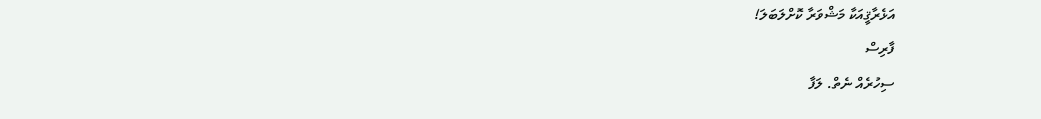އަޅެރާޤީއަކާ މަޝްވަރާ ކޮށްލަބަލަ!
ފާރިސް
ސިހުރެއް ނެތް. ލަފާ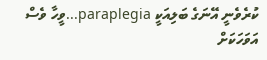ކުރެވެނީ އޭނަގެ ބަލިއަކީ paraplegia...ވީހާ ވެސް އަވަހަކަށް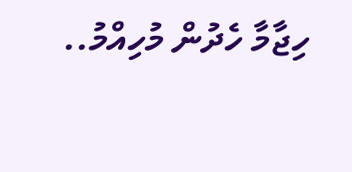ހިޖާމާ ހެދުން މުހިއްމު..